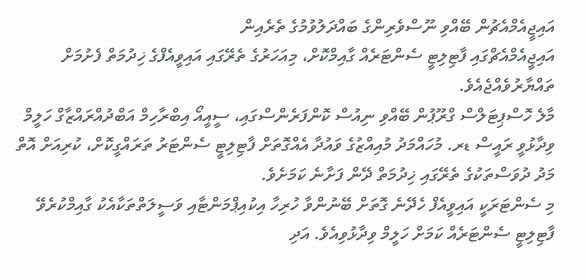އައިޖީއެމްއެޗުން ބޭއްވި ނޫސްވެރިންގެ ބައްދަލުވުމުގެ ތެރެއިން
އައިޖީއެމްއެޗްގައި ފާޓިލިޓީ ސެންޓަރެއް ގާއިމްކޮށް، މިއަހަރުގެ ތެރޭގައި އައިވީއެފްގެ ޚިދުމަތް ފެށުމަށް ތައްޔާރުވެއްޖެއެވެ.
މާލެ ހޮސްޕިޓަލްސް ގްރޫޕުން ބޭއްވި ނިއުސް ކޮންފަރެންސްގައި، ސީއީއޯ އިބްރާހިމް އަބްދުއްރައްޒާގް ހަލީމް ވިދާޅުވީ ރައީސް ޑރ. މުހައްމަދު މުއިއްޒުގެ ވައުދާ އެއްގޮތަށް ފާޓިލިޓީ ސެންޓަރު ތަރައްގީކޮށް، ކުރިއަށް އޮތް މަދު ދުވަސްތަކުގެ ތެރޭގައި ޚިދުމަތް ދޭން ފަށާނެ ކަމަށެވެ.
މި ސެންޓަރަކީ އައިވީއެފް ހެދޭނެ ގޮތަށް ބޭނުންވާ ހުރިހާ އިކުއިޕްމަންޓާއި ވަސީލަތްތަކާއެކު ގާއިމްކުރެވޭ ފާޓިލިޓީ ސެންޓަރެއް ކަމަށް ހަލީމް ވިދާޅުވިއެވެ. އަދި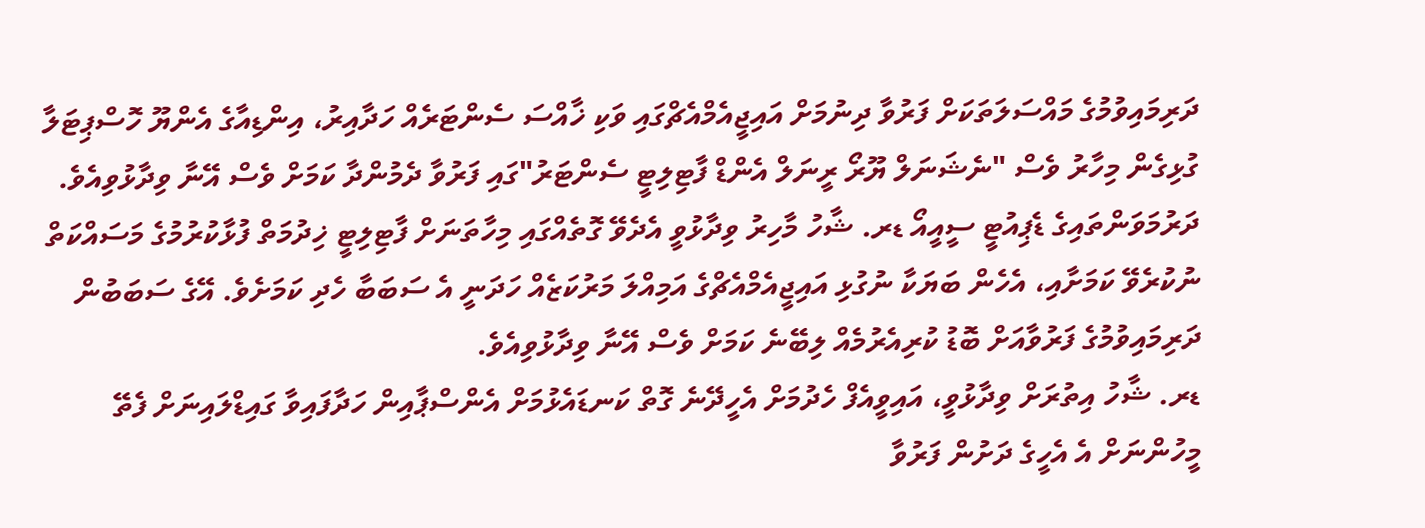ދަރިމައިވުމުގެ މައްސަލަތަކަށް ފަރުވާ ދިނުމަށް އައިޖީއެމްއެޗްގައި ވަކި ޚާއްސަ ސެންޓަރެއް ހަދާއިރު، އިންޑިއާގެ އެންޔޫ ހޮސްޕިޓަލާ ގުޅިގެން މިހާރު ވެސް "ނެޝަނަލް ޔޫރޯ ރީނަލް އެންޑް ފާޓިލިޓީ ސެންޓަރު"ގައި ފަރުވާ ދެމުންދާ ކަމަށް ވެސް އޭނާ ވިދާޅުވިއެވެ.
ދަރުމަވަންތައިގެ ޑެޕިއުޓީ ސީއީއޯ ޑރ. ޝާހު މާހިރު ވިދާޅުވީ އެދެވޭ ގޮތެއްގައި މިހާތަނަށް ފާޓިލިޓީ ޚިދުމަތް ފުޅާކުރުމުގެ މަސައްކަތް ނުކުރެވޭ ކަމަށާއި، އެހެން ބަޔަކާ ނުގުޅި އައިޖީއެމްއެޗްގެ އަމިއްލަ މަރުކަޒެއް ހަދަނީ އެ ސަބަބާ ހެދި ކަމަށެވެ. އޭގެ ސަބަބުން ދަރިމައިވުމުގެ ފަރުވާއަށް ބޮޑު ކުރިއެރުމެއް ލިބޭނެ ކަމަށް ވެސް އޭނާ ވިދާޅުވިއެވެ.
ޑރ. ޝާހު އިތުރަށް ވިދާޅުވީ، އައިވީއެފް ހެދުމަށް އެހީދޭނެ ގޮތް ކަނޑައެޅުމަށް އެންސްޕާއިން ހަދާފައިވާ ގައިޑްލައިނަށް ފެތޭ މީހުންނަށް އެ އެހީގެ ދަށުން ފަރުވާ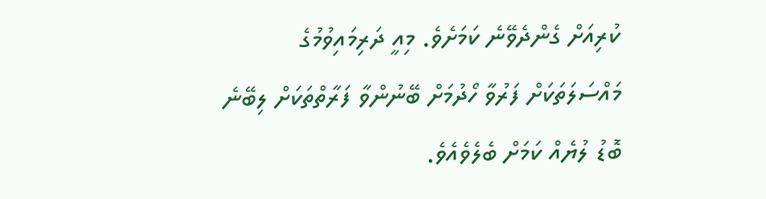ކުރިއަށް ގެންދެވޭނެ ކަމަށެވެ. މިއީ ދަރިމައިވުމުގެ މައްސަލަތަކަށް ފަރުވާ ހޯދުމަށް ބޭނުންވާ ފަރާތްތަކަށް ލިބޭނެ ބޮޑު ލުޔެއް ކަމަށް ބެލެވެއެވެ.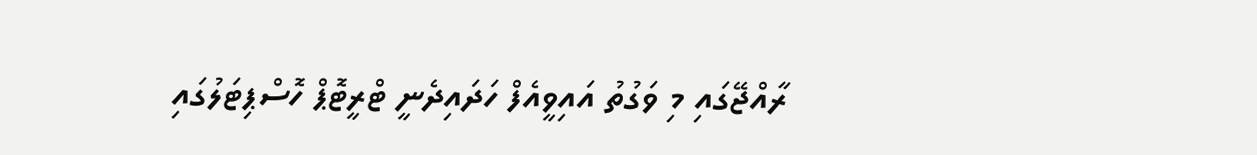ރާއްޖޭގައި މި ވަގުތު އައިވީއެފް ހަދައިދެނީ ޓްރީޓޮޕް ހޮސްޕިޓަލުގައި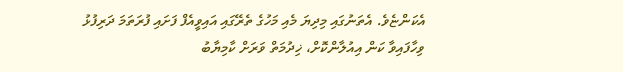އެކަންޏެވެ. އެތަނުގައި މިދިޔަ މެއި މަހުގެ ތެރޭގައި އައިވީއެފް ފަށައި ފުރަތަމަ ދަރިފުޅު ވިހާފައިވާ ކަން އިއުލާންކޮށް، ޚިދުމަތް ވަރަށް ކާމިޔާބު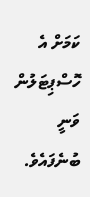ކަމަށް އެ ހޮސްޕިޓަލުން ވަނީ ބުނެފައެވެ.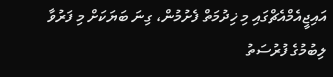އައިޖީއެމްއެޗްގައި މި ޚިދުމަތް ފެށުމުން، ގިނަ ބަޔަކަށް މި ފަރުވާ ލިބުމުގެ ފުރުސަތު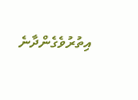އިތުރުވެގެންދާނެ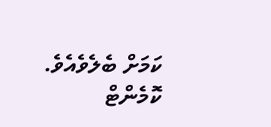ކަމަށް ބެލެވެއެވެ.
ކޮމެންޓް